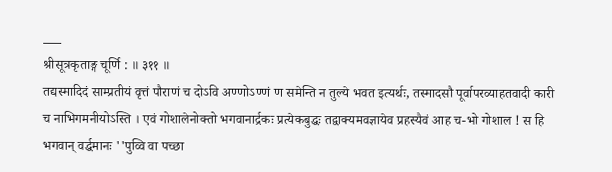___
श्रीसूत्रकृताङ्ग चूर्णि : ॥ ३११ ॥
तद्यस्मादिदं साम्प्रतीयं वृत्तं पौराणं च दोऽवि अण्णोऽण्णं ण समेन्ति न तुल्ये भवत इत्यर्थः, तस्मादसौ पूर्वापरव्याहतवादी कारी च नाभिगमनीयोऽस्ति । एवं गोशालेनोक्तो भगवानार्द्रकः प्रत्येकबुद्धः तद्वाक्यमवज्ञायेव प्रहस्यैवं आह च-भो गोशाल ! स हि भगवान् वर्द्धमानः ''पुव्वि वा पच्छा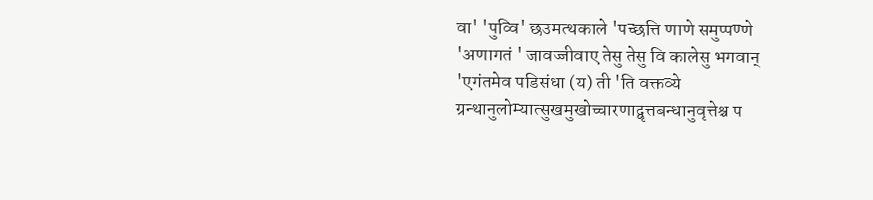वा' 'पुव्वि' छउमत्थकाले 'पच्छत्ति णाणे समुप्पण्णे 'अणागतं ' जावज्जीवाए तेसु तेसु वि कालेसु भगवान् 'एगंतमेव पडिसंधा (य) ती 'ति वक्तव्ये ग्रन्थानुलोम्यात्सुखमुखोच्चारणाद्वृत्तबन्धानुवृत्तेश्च प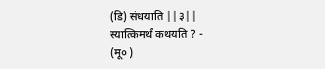(डि) संधयाति ||३||
स्यात्किमर्थं कथयति ? -
(मू० )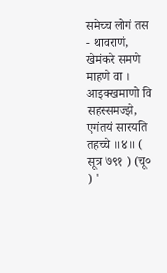समेच्च लोगं तस - थावराणं, खेमंकरे समणे माहणे वा ।
आइक्खमाणो वि सहस्समज्झे, एगंतयं सारयति तहच्चे ॥४॥ ( सूत्र ७९१ ) (चू० ) '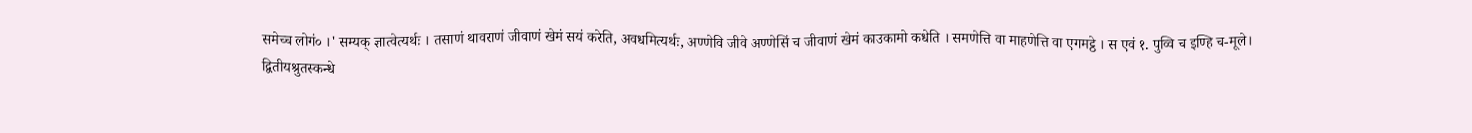समेच्च लोगं० ।' सम्यक् ज्ञात्वेत्यर्थः । तसाणं थावराणं जीवाणं खेमं सयं करेति, अवधमित्यर्थः, अण्णेवि जीवे अण्णेसिं च जीवाणं खेमं काउकामो कधेति । समणेत्ति वा माहणेत्ति वा एगमट्ठे । स एवं १. पुव्वि च इण्हि च-मूले।
द्वितीयश्रुतस्कन्धे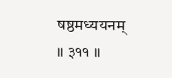षष्ठमध्ययनम्
॥ ३११ ॥